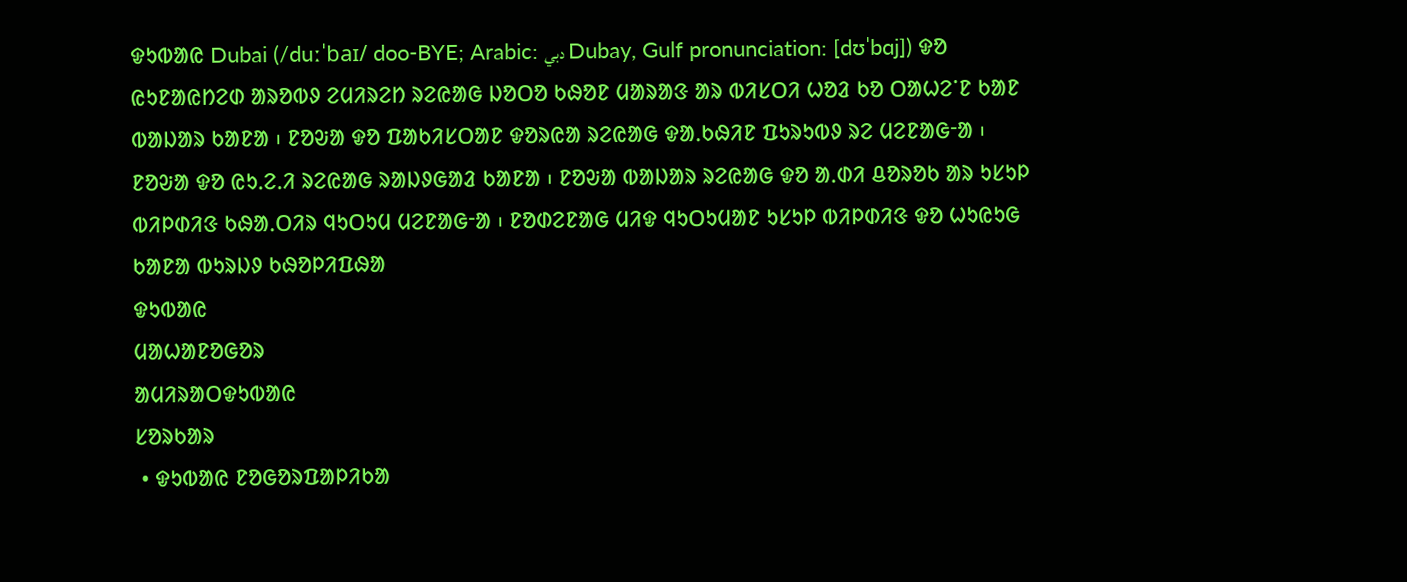ᱫᱩᱵᱟᱭ Dubai (/duːˈbaɪ/ doo-BYE; Arabic: دبي Dubay, Gulf pronunciation: [dʊˈbɑj]) ᱫᱚ ᱭᱩᱱᱟᱭᱴᱮᱰ ᱟᱨᱚᱵᱽ ᱮᱢᱤᱨᱮᱴ ᱨᱮᱭᱟᱜ ᱡᱚᱛᱚ ᱠᱷᱚᱱ ᱢᱟᱨᱟᱝ ᱟᱨ ᱵᱤᱥᱛᱤ ᱦᱚᱲ ᱠᱚ ᱛᱟᱦᱮᱸᱱ ᱠᱟᱱ ᱵᱟᱡᱟᱨ ᱠᱟᱱᱟ ᱾ ᱱᱚᱶᱟ ᱫᱚ ᱯᱟᱠᱤᱥᱛᱟᱱ ᱫᱚᱨᱭᱟ ᱨᱮᱭᱟᱜ ᱫᱟᱹᱠᱷᱤᱱ ᱯᱩᱨᱩᱵᱽ ᱨᱮ ᱢᱮᱱᱟᱜᱼᱟ ᱾ ᱱᱚᱶᱟ ᱫᱚ ᱭᱩᱹᱮᱹᱤ ᱨᱮᱭᱟᱜ ᱨᱟᱡᱽᱜᱟᱲ ᱠᱟᱱᱟ ᱾ ᱱᱚᱶᱟ ᱵᱟᱡᱟᱨ ᱨᱮᱭᱟᱜ ᱫᱚ ᱟᱹᱰᱤ ᱪᱚᱨᱚᱠ ᱟᱨ ᱩᱥᱩᱞ ᱵᱤᱞᱰᱤᱝ ᱠᱷᱟᱹᱛᱤᱨ ᱧᱩᱛᱩᱢ ᱢᱮᱱᱟᱜᱼᱟ ᱾ ᱱᱚᱰᱮᱱᱟᱜ ᱢᱤᱫ ᱧᱩᱛᱩᱢᱟᱱ ᱩᱥᱩᱞ ᱵᱤᱞᱰᱤᱝ ᱫᱚ ᱦᱩᱭᱩᱜ ᱠᱟᱱᱟ ᱵᱩᱨᱡᱽ ᱠᱷᱚᱞᱤᱯᱷᱟ
ᱫᱩᱵᱟᱭ
ᱢᱟᱦᱟᱱᱚᱜᱚᱨ
ᱟᱢᱤᱨᱟᱛᱫᱩᱵᱟᱭ
ᱥᱚᱨᱠᱟᱨ
 • ᱫᱩᱵᱟᱭ ᱱᱚᱜᱚᱨᱯᱟᱞᱤᱠᱟ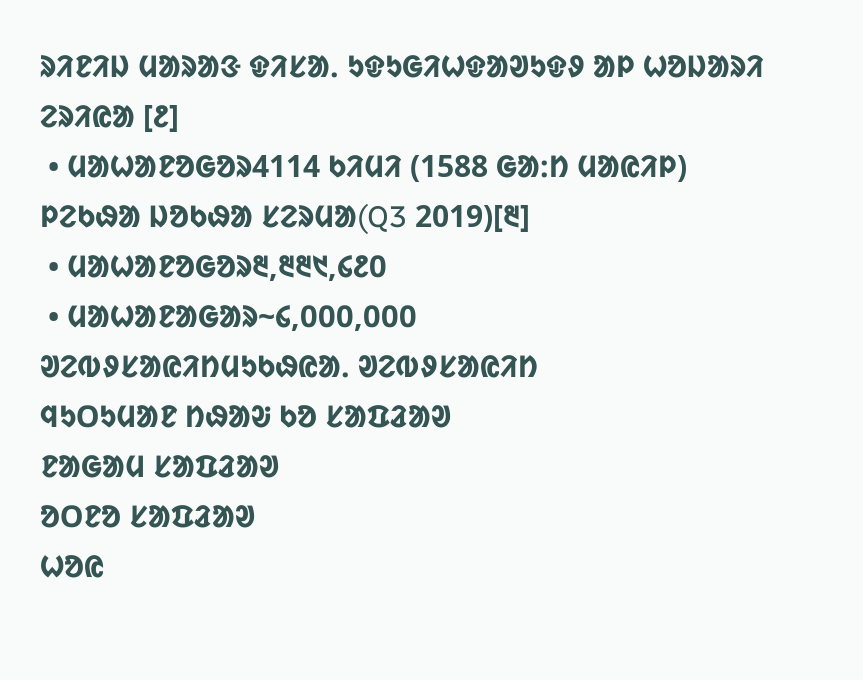ᱨᱤᱱᱤᱡ ᱢᱟᱨᱟᱝ ᱫᱤᱥᱟᱹ ᱩᱫᱩᱜᱤᱦᱫᱟᱣᱩᱫᱽ ᱟᱞ ᱦᱚᱡᱟᱨᱤ
ᱮᱨᱤᱭᱟ [᱒]
 • ᱢᱟᱦᱟᱱᱚᱜᱚᱨ4114 ᱠᱤᱢᱤ (1588 ᱜᱟᱺᱴ ᱢᱟᱭᱤᱞ)
ᱞᱮᱠᱷᱟ ᱡᱚᱠᱷᱟ ᱥᱮᱨᱢᱟ(Q3 2019)[᱓]
 • ᱢᱟᱦᱟᱱᱚᱜᱚᱨ᱓,᱓᱓᱑,᱔᱒᱐
 • ᱢᱟᱦᱟᱱᱟᱜᱟᱨ~᱔,᱐᱐᱐,᱐᱐᱐
ᱣᱮᱵᱽᱥᱟᱭᱤᱴᱢᱩᱠᱷᱭᱟᱹ ᱣᱮᱵᱽᱥᱟᱭᱤᱴ
ᱧᱩᱛᱩᱢᱟᱱ ᱴᱷᱟᱶ ᱠᱚ ᱥᱟᱯᱲᱟᱣ
ᱱᱟᱜᱟᱢ ᱥᱟᱯᱲᱟᱣ
ᱚᱛᱱᱚ ᱥᱟᱯᱲᱟᱣ
ᱦᱚᱭ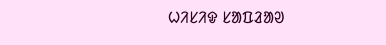ᱦᱤᱥᱤᱫ ᱥᱟᱯᱲᱟᱣ